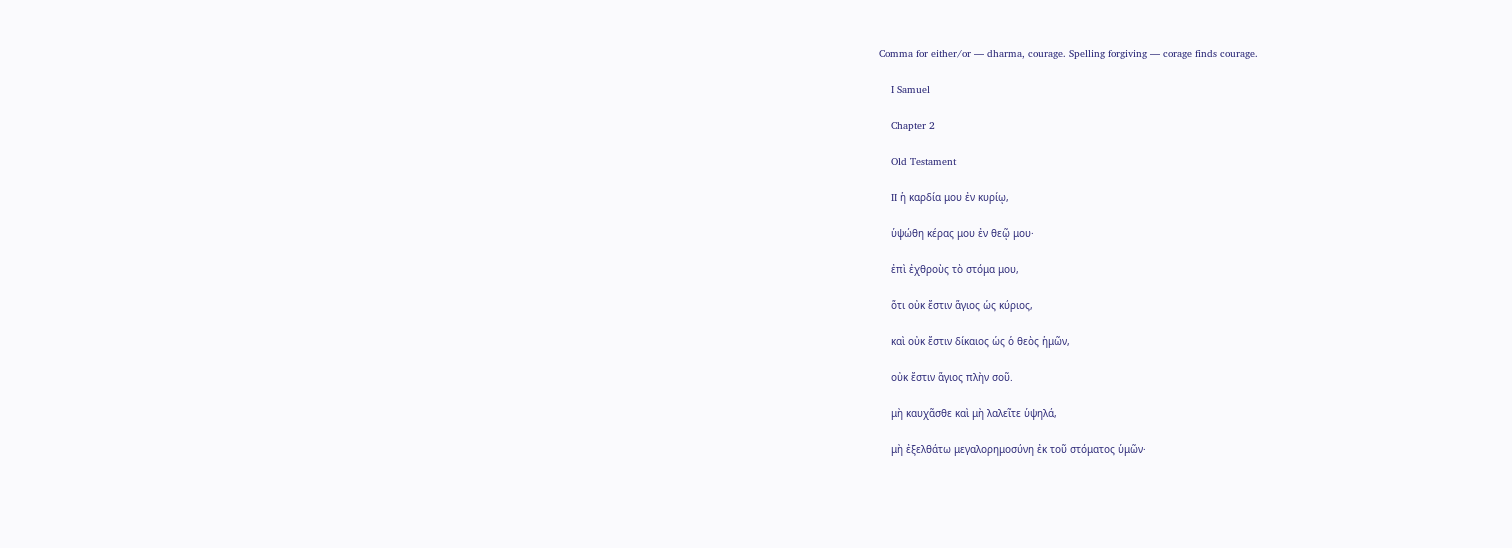Comma for either/or — dharma, courage. Spelling forgiving — corage finds courage.

    I Samuel

    Chapter 2

    Old Testament

    II ἡ καρδία μου ἐν κυρίῳ,

    ὑψώθη κέρας μου ἐν θεῷ μου·

    ἐπὶ ἐχθροὺς τὸ στόμα μου,

    ὅτι οὐκ ἔστιν ἅγιος ὡς κύριος,

    καὶ οὐκ ἔστιν δίκαιος ὡς ὁ θεὸς ἡμῶν,

    οὐκ ἔστιν ἅγιος πλὴν σοῦ.

    μὴ καυχᾶσθε καὶ μὴ λαλεῖτε ὑψηλά,

    μὴ ἐξελθάτω μεγαλορημοσύνη ἐκ τοῦ στόματος ὑμῶν·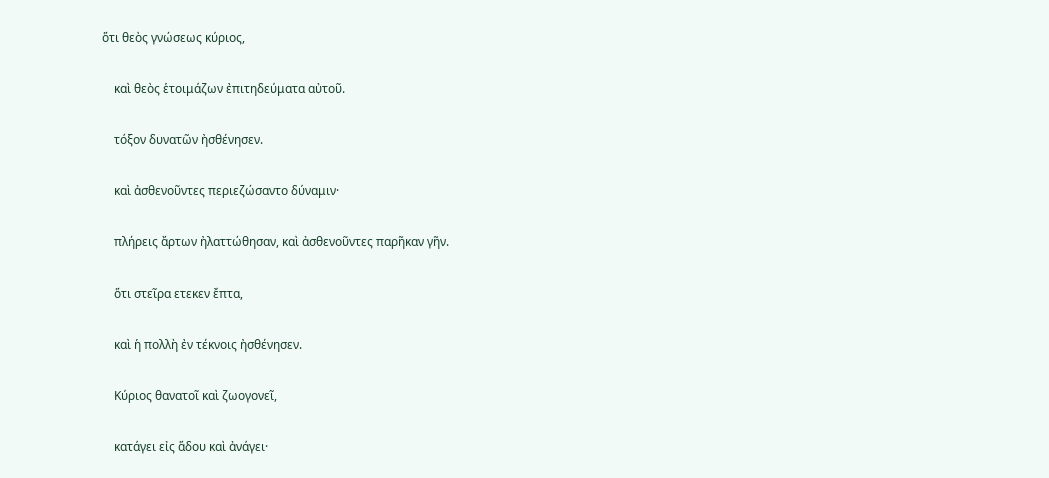ὅτι θεὸς γνώσεως κύριος,

    καὶ θεὸς ἑτοιμάζων ἐπιτηδεύματα αὐτοῦ.

    τόξον δυνατῶν ἠσθένησεν.

    καὶ ἀσθενοῦντες περιεζώσαντο δύναμιν·

    πλήρεις ἄρτων ἠλαττώθησαν, καὶ ἀσθενοῦντες παρῆκαν γῆν.

    ὅτι στεῖρα ετεκεν ἔπτα,

    καὶ ἡ πολλὴ ἐν τέκνοις ἠσθένησεν.

    Κύριος θανατοῖ καὶ ζωογονεῖ,

    κατάγει εἰς ἅδου καὶ ἀνάγει·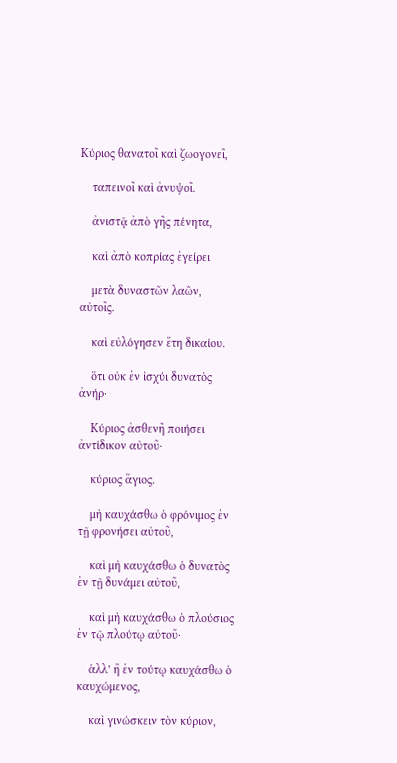Κύριος θανατοῖ καὶ ζωογονεῖ,

    ταπεινοῖ καὶ ἀνυψοῖ.

    ἀνιστᾷ ἀπὸ γῆς πένητα,

    καὶ ἀπὸ κοπρίας ἐγείρει

    μετὰ δυναστῶν λαῶν, αὐτοῖς.

    καὶ εὐλόγησεν ἔτη δικαίου.

    ὅτι οὐκ ἐν ἰσχύι δυνατὸς ἀνήρ·

    Κύριος ἀσθενῆ ποιήσει ἀντίδικον αὐτοῦ·

    κύριος ἅγιος.

    μὴ καυχάσθω ὁ φρόνιμος ἐν τῇ φρονήσει αὐτοῦ,

    καὶ μὴ καυχάσθω ὁ δυνατὸς ἐν τῇ δυνάμει αὐτοῦ,

    καὶ μὴ καυχάσθω ὁ πλούσιος ἐν τῷ πλούτῳ αὐτοῦ·

    ἁλλ’ ἢ ἐν τούτῳ καυχάσθω ὁ καυχώμενος,

    καὶ γινώσκειν τὸν κύριον,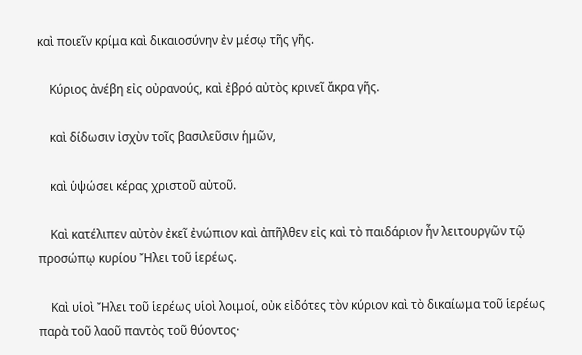καὶ ποιεῖν κρίμα καὶ δικαιοσύνην ἐν μέσῳ τῆς γῆς.

    Κύριος ἀνέβη εἰς οὐρανούς, καὶ ἐβρό αὐτὸς κρινεῖ ἄκρα γῆς.

    καὶ δίδωσιν ἰσχὺν τοῖς βασιλεῦσιν ἡμῶν,

    καὶ ὑψώσει κέρας χριστοῦ αὐτοῦ.

    Καὶ κατέλιπεν αὐτὸν ἐκεῖ ἐνώπιον καὶ ἀπῆλθεν εἰς καὶ τὸ παιδάριον ἦν λειτουργῶν τῷ προσώπῳ κυρίου Ἤλει τοῦ ἱερέως.

    Καὶ υἱοὶ Ἤλει τοῦ ἱερέως υἱοὶ λοιμοί, οὐκ εἰδότες τὸν κύριον καὶ τὸ δικαίωμα τοῦ ἱερέως παρὰ τοῦ λαοῦ παντὸς τοῦ θύοντος·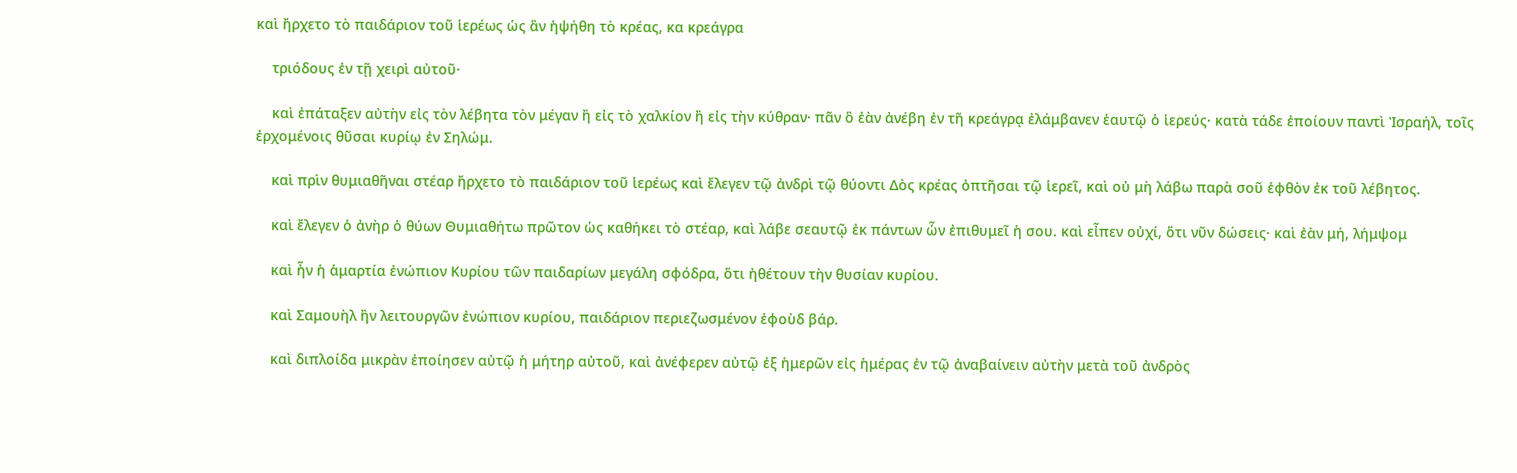καὶ ἤρχετο τὸ παιδάριον τοῦ ἱερέως ὡς ἂν ἡψήθη τὸ κρέας, κα κρεάγρα

    τριόδους ἐν τῇ χειρὶ αὐτοῦ·

    καὶ ἐπάταξεν αὐτὴν εἰς τὸν λέβητα τὸν μέγαν ἢ εἰς τὸ χαλκίον ἢ εἰς τὴν κύθραν· πᾶν ὃ ἐὰν ἀνέβη ἐν τῆ κρεάγρᾳ ἐλάμβανεν ἑαυτῷ ὁ ἱερεύς· κατὰ τάδε ἐποίουν παντὶ Ἰσραήλ, τοῖς ἐρχομένοις θῦσαι κυρίῳ ἐν Σηλώμ.

    καὶ πρὶν θυμιαθῆναι στέαρ ἤρχετο τὸ παιδάριον τοῦ ἱερέως καὶ ἔλεγεν τῷ ἀνδρὶ τῷ θύοντι Δὸς κρέας ὀπτῆσαι τῷ ἱερεῖ, καὶ οὐ μὴ λάβω παρὰ σοῦ ἑφθὸν ἐκ τοῦ λέβητος.

    καὶ ἔλεγεν ὁ ἀνὴρ ὁ θύων Θυμιαθήτω πρῶτον ὡς καθήκει τὸ στέαρ, καὶ λάβε σεαυτῷ ἐκ πάντων ὧν ἐπιθυμεῖ ἡ σου. καὶ εἶπεν οὐχί, ὅτι νῦν δώσεις· καὶ ἐὰν μή, λήμψομ

    καὶ ἦν ἡ ἁμαρτία ἐνώπιον Κυρίου τῶν παιδαρίων μεγάλη σφόδρα, ὅτι ἠθέτουν τὴν θυσίαν κυρίου.

    καὶ Σαμουὴλ ἢν λειτουργῶν ἐνώπιον κυρίου, παιδάριον περιεζωσμένον ἐφοὺδ βάρ.

    καὶ διπλοίδα μικρὰν ἐποίησεν αὐτῷ ἡ μήτηρ αὐτοῦ, καὶ ἀνέφερεν αὐτῷ ἐξ ἡμερῶν εἰς ἡμέρας ἐν τῷ ἀναβαίνειν αὐτὴν μετὰ τοῦ ἀνδρὸς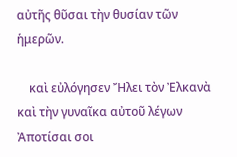αὐτῆς θῦσαι τὴν θυσίαν τῶν ἡμερῶν.

    καὶ εὐλόγησεν Ἤλει τὸν Ἐλκανὰ καὶ τὴν γυναῖκα αὐτοῦ λέγων Ἀποτίσαι σοι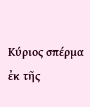Κύριος σπέρμα ἐκ τῆς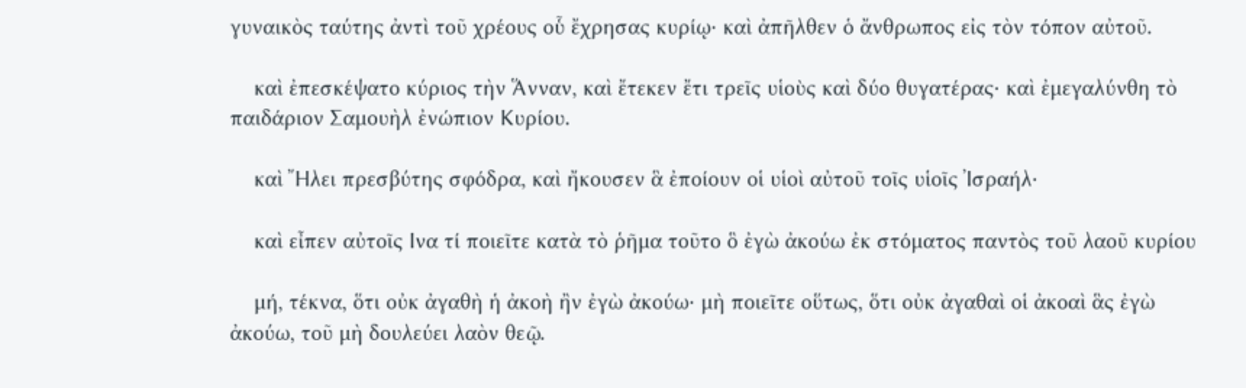γυναικὸς ταύτης ἀντὶ τοῦ χρέους οὗ ἔχρησας κυρίῳ· καὶ ἀπῆλθεν ὁ ἄνθρωπος εἰς τὸν τόπον αὐτοῦ.

    καὶ ἐπεσκέψατο κύριος τὴν Ἅνναν, καὶ ἔτεκεν ἔτι τρεῖς υἱοὺς καὶ δύο θυγατέρας· καὶ ἐμεγαλύνθη τὸ παιδάριον Σαμουὴλ ἐνώπιον Κυρίου.

    καὶ Ἤλει πρεσβύτης σφόδρα, καὶ ἤκουσεν ἃ ἐποίουν οἱ υἱοὶ αὐτοῦ τοῖς υἱοῖς Ἰσραήλ·

    καὶ εἶπεν αὐτοῖς Ινα τί ποιεῖτε κατὰ τὸ ῥῆμα τοῦτο ὃ ἐγὼ ἀκούω ἐκ στόματος παντὸς τοῦ λαοῦ κυρίου

    μή, τέκνα, ὅτι οὐκ ἀγαθὴ ἡ ἀκοὴ ἢν ἐγὼ ἀκούω· μὴ ποιεῖτε οὕτως, ὅτι οὐκ ἀγαθαὶ οἱ ἀκοαὶ ἃς ἐγὼ ἀκούω, τοῦ μὴ δουλεύει λαὸν θεῷ.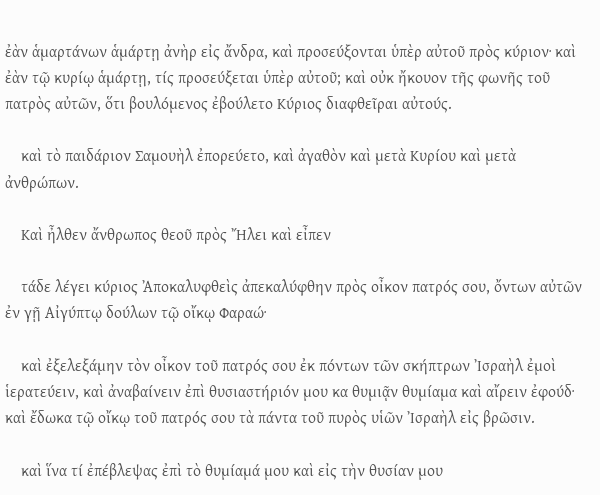ἐὰν ἁμαρτάνων ἁμάρτῃ ἀνὴρ εἰς ἄνδρα, καὶ προσεύξονται ὑπὲρ αὐτοῦ πρὸς κύριον· καὶ ἐὰν τῷ κυρίῳ ἁμάρτῃ, τίς προσεύξεται ὑπὲρ αὐτοῦ; καὶ οὐκ ἤκουον τῆς φωνῆς τοῦ πατρὸς αὐτῶν, ὅτι βουλόμενος ἐβούλετο Κύριος διαφθεῖραι αὐτούς.

    καὶ τὸ παιδάριον Σαμουὴλ ἐπορεύετο, καὶ ἀγαθὸν καὶ μετὰ Κυρίου καὶ μετὰ ἀνθρώπων.

    Καὶ ἦλθεν ἄνθρωπος θεοῦ πρὸς Ἤλει καὶ εἶπεν

    τάδε λέγει κύριος Ἀποκαλυφθεὶς ἀπεκαλύφθην πρὸς οἶκον πατρός σου, ὄντων αὐτῶν ἐν γῇ Αἰγύπτῳ δούλων τῷ οἴκῳ Φαραώ·

    καὶ ἐξελεξάμην τὸν οἶκον τοῦ πατρός σου ἐκ πόντων τῶν σκήπτρων Ἰσραὴλ ἐμοὶ ἱερατεύειν, καὶ ἀναβαίνειν ἐπὶ θυσιαστήριόν μου κα θυμιᾷν θυμίαμα καὶ αἴρειν ἐφούδ· καὶ ἔδωκα τῷ οἴκῳ τοῦ πατρός σου τὰ πάντα τοῦ πυρὸς υἱῶν Ἰσραὴλ εἰς βρῶσιν.

    καὶ ἵνα τί ἐπέβλεψας ἐπὶ τὸ θυμίαμά μου καὶ εἰς τὴν θυσίαν μου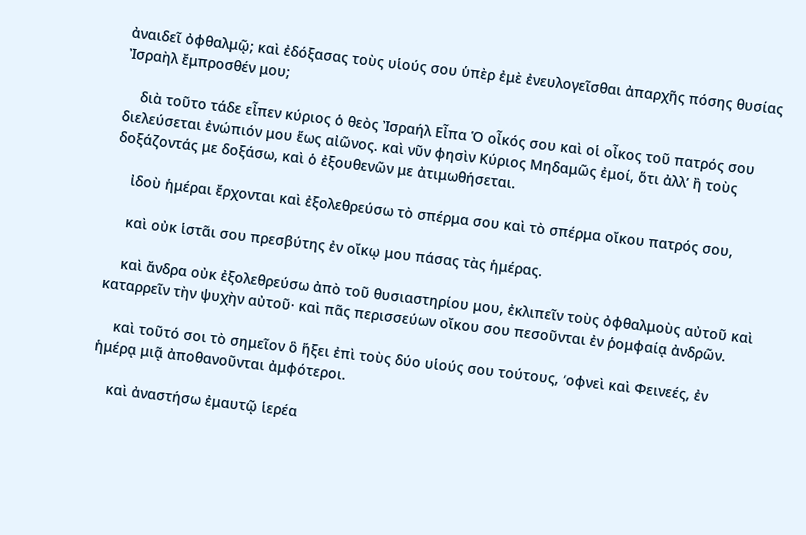ἀναιδεῖ ὀφθαλμῷ; καὶ ἐδόξασας τοὺς υἱούς σου ὑπὲρ ἐμὲ ἐνευλογεῖσθαι ἀπαρχῆς πόσης θυσίας Ἰσραὴλ ἔμπροσθέν μου;

    διὰ τοῦτο τάδε εἶπεν κύριος ὁ θεὸς Ἰσραήλ Εἶπα Ὁ οἶκός σου καὶ οἱ οἶκος τοῦ πατρός σου διελεύσεται ἐνώπιόν μου ἕως αἰῶνος. καὶ νῦν φησὶν Κύριος Μηδαμῶς ἐμοί, ὅτι ἀλλ’ ἢ τοὺς δοξάζοντάς με δοξάσω, καὶ ὁ ἐξουθενῶν με ἀτιμωθήσεται.

    ἰδοὺ ἡμέραι ἔρχονται καὶ ἐξολεθρεύσω τὸ σπέρμα σου καὶ τὸ σπέρμα οἴκου πατρός σου,

    καὶ οὐκ ἱστᾶι σου πρεσβύτης ἐν οἴκῳ μου πάσας τὰς ἡμέρας.

    καὶ ἄνδρα οὐκ ἐξολεθρεύσω ἀπὸ τοῦ θυσιαστηρίου μου, ἐκλιπεῖν τοὺς ὀφθαλμοὺς αὐτοῦ καὶ καταρρεῖν τὴν ψυχὴν αὐτοῦ· καὶ πᾶς περισσεύων οἴκου σου πεσοῦνται ἐν ῥομφαίᾳ ἀνδρῶν.

    καὶ τοῦτό σοι τὸ σημεῖον ὃ ἥξει ἐπὶ τοὺς δύο υἱούς σου τούτους, ‘oφνεὶ καὶ Φεινεές, ἐν ἡμέρᾳ μιᾷ ἀποθανοῦνται ἀμφότεροι.

    καὶ ἀναστήσω ἐμαυτῷ ἱερέα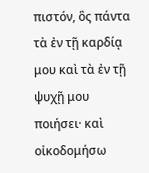πιστόν, ὃς πάντα τὰ ἐν τῇ καρδίᾳ μου καὶ τὰ ἐν τῇ ψυχῇ μου ποιήσει· καὶ οἰκοδομήσω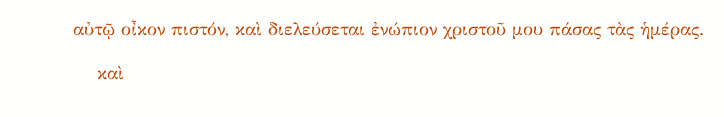αὐτῷ οἶκον πιστόν, καὶ διελεύσεται ἐνώπιον χριστοῦ μου πάσας τὰς ἡμέρας.

    καὶ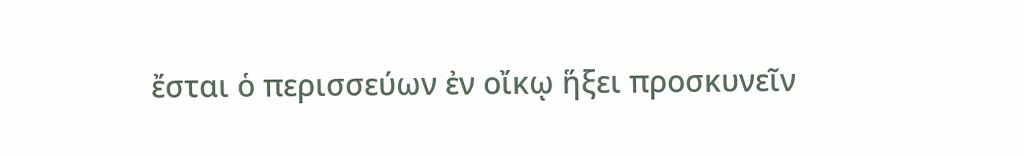ἔσται ὁ περισσεύων ἐν οἴκῳ ἥξει προσκυνεῖν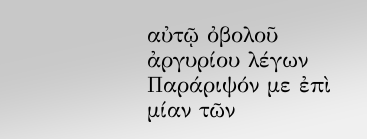αὐτῷ ὀβολοῦ ἀργυρίου λέγων Παράριψόν με ἐπὶ μίαν τῶν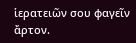ἱερατειῶν σου φαγεῖν ἄρτον.